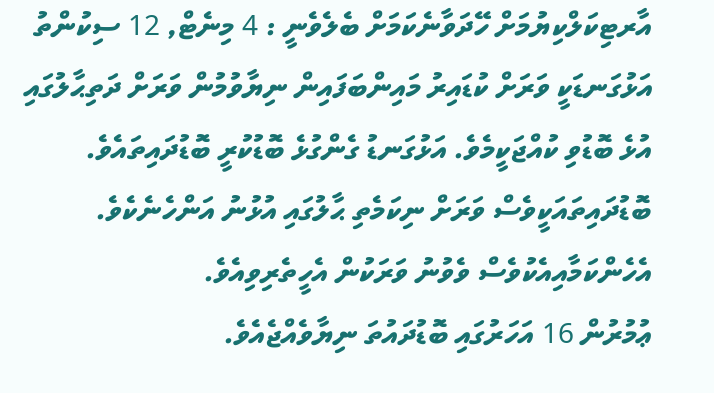އާރޓިކަލްކިޔުމަށް ހޭދަވާނެކަމަށް ބެލެވެނީ : 4 މިނެޓް, 12 ސިކުންތު
އަޅުގަނޑަކީ ވަރަށް ކުޑައިރު މައިންބަފައިން ނިޔާވުމުން ވަރަށް ދަތިޙާލުގައި އުޅެ ބޮޑުވި ކުއްޖަކީމެވެ. އަޅުގަނޑު ގެންގުޅެ ބޮޑުކުރީ ބޮޑުދައިތައެވެ. ބޮޑުދައިތައަކީވެސް ވަރަށް ނިކަމެތި ޙާލުގައި އުޅުނު އަންހެނެކެވެ. އެހެންކަމާއިއެކުވެސް ވެވުނު ވަރަކުން އެހީތެރިވިއެވެ.
ޢުމުރުން 16 އަހަރުގައި ބޮޑުދައުތަ ނިޔާވެއްޖެއެވެ.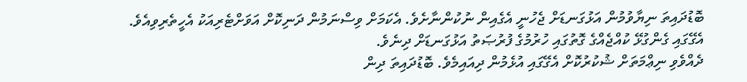ބޮޑުދައިތަ ނިޔާވުމުން އަޅުގަނޑަށް ޖެހުނީ އެގެއިން ނުކުންނާށެވެ. އެކަމަށް ވިސްނަމުން ދަނިކޮށް އަވަށްޓެރިއަކު އެހީތެރިވިއެވެ. އެގޭގައި ގެންގުޅޭ ކުއްޖެއްގެ ގޮތުގައި ހުރުމުގެ ފުރުޞަތު އަޅުގަނޑަށް ދިނެވެ.
ދެއްވެވި ނިޢްމަތަށް ޝުކުރުކޮށް އެގޭގައި އުޅެމުން ދިއައިމެވެ. ބޮޑުދައިތަ ދިން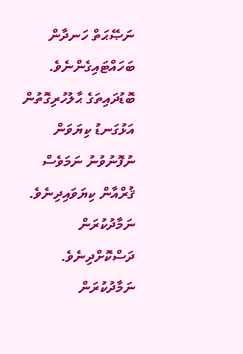ނަޞޭޙަތް ހަނދާން ބަހައްޓައިގެންނެވެ. ބޮޑުދައިތަގެ ޙާލުހުރިގޮތުން އަޅުގަނޑު ކިޔަވަން ނުފޮނުވުނު ނަމަވެސް ޤުރްއާން ކިޔަވައިދިނެވެ. ނަމާދުކުރަން ދަސްކޮށްދިނެވެ. ނަމާދުކުރަން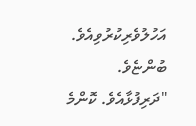އަހުލުވެރިކުރުވިއެވެ. ބުންޏެވެ. "ދަރިފުޅާއެވެ. ކޮންމެ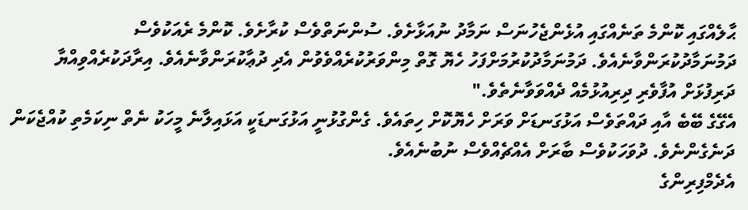ޙާލެއްގައި ކޮންމެ ތަނެއްގައި އުޅެންޖެހުނަސް ނަމާދު ނުއަޅާށެވެ. ސުންނަތްވެސް ކުރާށެވެ. ކޮންމެ ރެއަކުވެސް ދަމުނަމާދުކުރަންވާނެއެވެ. ދަމުނަމާދުކުރުމަށްފަހު ހެޔޮ ގޮތް މިންވަރުކުރެއްވެވުން އެދި ދުޢާކުރަންވާނެއެވެ. އިރާދަކުރެއްވިއްޔާ ދަރިފުޅަށް އުފާވެރި ދިރިއުޅުމެއް ދެއްވަވާނެތެވެ."
އެގޭގެ ބޭބެ އާއި ދައްތަވެސް އަޅުގަނޑަށް ވަރަށް ހެޔޮކޮށް ހިތައެވެ. ގެންގުޅުނީ އަޅުގަނޑަކީ އަޅައިލާނެ މީހަކު ނެތް ނިކަމެތި ކުއްޖެކަން ދަނެގެންނެވެ. ދުވަހަކުވެސް ބާރަށް އެއްޗެއްވެސް ނުބުނެއެވެ.
އެދެމްފިރިންގެ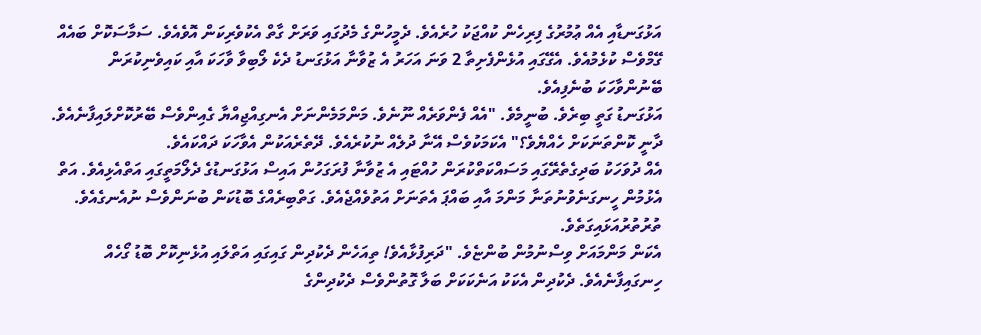އަޅުގަނޑާއި އެއް ޢުމުރުގެ ފިރިހެން ކުއްޖަކު ހުރެއެވެ. ދެމީހުންގެ މެދުގައި ވަރަށް ގާތް އެކުވެރިކަން އޮވެއެވެ. ސަމާސަކޮށް ބައެއް ގޭމްވެސް ކުޅެމުއެވެ. އެގޭގައި އުޅެންފެށިތާ 2 ވަނަ އަހަރު އެ ޒުވާނާ އަޅުގަނޑު ދެކެ ލޯބިވާ ވާހަކަ އާއި ކައިވެނިކުރަން ބޭނުންވާހަކަ ބުނެފިއެވެ.
އަޅުގަނޑު ގަތީ ބިރެވެ. ބުނީމެވެ. "އެއް ފެންވަރެއް ނޫނެވެ. މަންމަމެންނަށް އެނގިއްޖިއްޔާ ގެއިންވެސް ބޭރުކޮށްލައިފާނެއެވެ. ދާނީ ކޮންތަނަކަށް ހެއްޔެވެ؟" އެކަމަކުވެސް އޭނާ ދުލެއް ނުކުރެއެވެ. ދޭތެރެއަކުން އެވާހަކަ ދައްކައެވެ.
އެއް ދުވަހަކު ބަދިގެތެރޭގައި މަސައްކަތްކުރަން ހުއްޓައި އެ ޒުވާނާ ފުރަގަހުން އައިސް އަޅުގަނޑުގެ ދެލޯމަތީގައި އަތްއެޅިއެވެ. އަތް އެޅުމުން ހީނގަނެވުނުތަނާ މަންމަ އާއި ބައްޕަ އެތަނަށް އަތުވެއްޖެއެވެ. ގަތްބިރެއްގެ ބޮޑުކަން ބުނަންވެސް ނުއެނގެއެވެ. ތުރުތުރުއަޅައިގަތެވެ.
އެކަން މަންމައަށް ވިސްނުމުން ބުންޏެވެ. "ދަރިފުޅާއެވެ! ތިއަހެން ދެކުދިން ގައިގައި އަތްލައި އުޅެނިކޮށް ބޮޑު ގޯހެއް ހިނގައިފާނެއެވެ. ދެކުދިން އެކަކު އަނެކަކަށް ބަލާ ގޮތުންވެސް ދެކުދިންގެ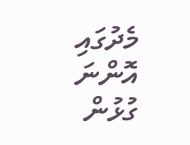މެދުގައި އޮންނަ ގުޅުން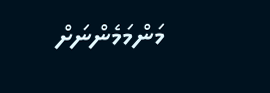މަންމަމެންނަށް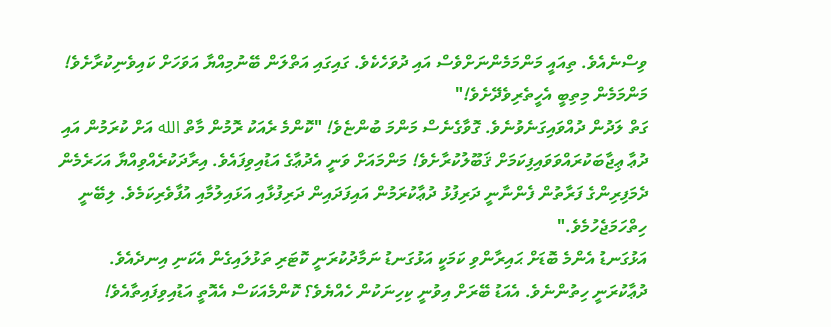ވިސްނެއެވެ. ތިއައީ މަންމަމެންނަށްވެސް އައި ދުވަހެކެވެ. ގައިގައި އަތްލަން ބޭނުމިއްޔާ އަވަހަށް ކައިވެނިކުރާށެވެ! މަންމަމެން މިތިބީ އެހީތެރިވެދޭށެވެ!"
ގަތް ލަދުން ދުއްވައިގަނެވުނެވެ. ގޮވާގެނެސް މަންމަ ބުންޏެވެ! "ކޮންމެ ރެއަކު ރޮމުން މާތް الله އަށް ކުރަމުން އައި ދުޢާ ޢިޖާބަކުރައްވަވައިފިކަމަށް ޤަބޫލުކުރާށެވެ! މަންމައަށް ވަނީ އެދުޢާގެ އަޑުއިވިފައެވެ. އިރާދަކުރެއްވިއްޔާ އަހަރެމެން ދެމަފިރިންގެ ފަރާތުން ފެންނާނީ ދަރިފުޅު ދުޢާކުރަމުން އައިފަދައިން ދަރިފުޅާއި އަޅައިލުމާއި އުފާވެރިކަމެވެ. ލިބޭނީ ހިތްހަމަޖެހުމެވެ."
އަޅުގަނޑު އެންމެ ބޮޑަށް ޙައިރާންވި ކަމަކީ އަޅުގަނޑު ނަމާދުކުރަނީ ކޮޓަރި ތަޅުލައިގެން އެކަނި އިނދެއެވެ. ދުޢާކުރަނީ ހިތުންނެވެ. އެއަޑު ބޭރަށް އިވުނީ ކިހިނަކުން ހެއްޔެވެ؟ ކޮންމެއަކަސް އެއޮތީ އަޑުއިވިފައިތާއެވެ!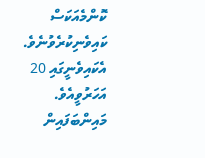ކޮންމެއަކަސް ކައިވެނިކުރެވުނެވެ. އެކައިވެނީގައި 20 އަހަރުވީއެވެ. މައިންބަފައިން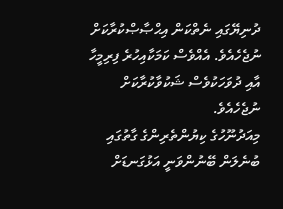ދުނިޔޭގައި ނެތްކަން އިޙްޞާޞްކުރާކަށް ނުޖެހެއެވެ. އެއްވެސް ކަމަކާއިހުރެ ފިރިމީހާ އާއި ދުވަހަކުވެސް ޝަކުވާކުރާކަށް ނުޖެހެއެވެ.
މިއަދުނޫހުގެ ކިޔުންތެރިންގެ ގާތުގައި ބުނެލަން ބޭނުންވަނީ އަޅުގަނޑަށް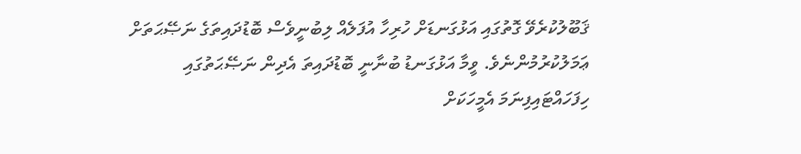ޤަބޫލުކުރެވޭ ގޮތުގައި އަޅުގަނޑަށް ހުރިހާ އުފަލެއް ލިބުނީވެސް ބޮޑުދައިތަގެ ނަޞޭޙަތަށް ޢަމަލުކުރުމުންނެވެ. ވީމާ އަޅުގަނޑު ބުނާނީ ބޮޑުދައިތަ އެދިން ނަޞޭޙަތުގައި ހިފަހައްޓައިފިނަމަ އެމީހަކަށް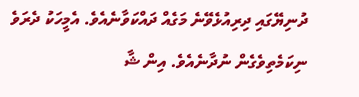ދުނިޔޭގައި ދިރިއުޅެވޭނެ މަގެއް ދައްކަވާނެއެވެ. އެމީހަކު ދެރަވެ ނިކަމެތިވެގެން ނުދާނެއެވެ. އިން ޝާ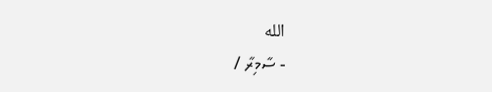الله
- ސާމިރާ /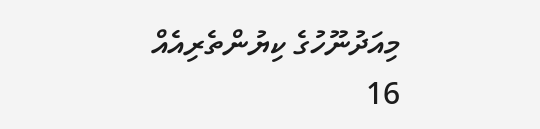މިއަދުނޫހުގެ ކިޔުންތެރިއެއް
16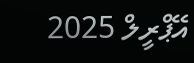އޭޕްރީލް 2025